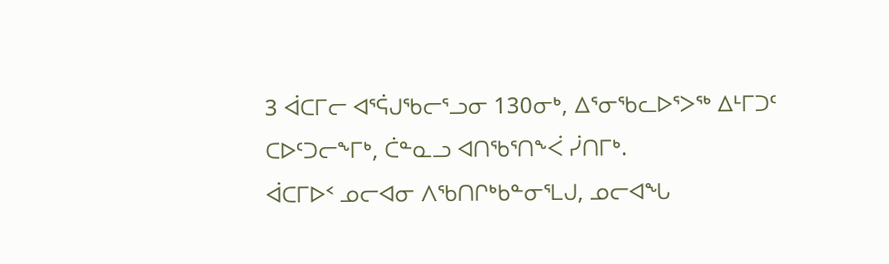3 ᐋᑕᒥᓕ ᐊᕐᕌᒍᖃᓕᕐᓗᓂ 130ᓂᒃ, ᐃᕐᓂᖃᓚᐅᕐᐳᖅ ᐃᒻᒥᑐᑦ ᑕᐅᑦᑐᓕᖕᒥᒃ, ᑖᓐᓇᓗ ᐊᑎᖃᕐᑎᖕᐹ ᓰᑎᒥᒃ.
ᐋᑕᒥᐅᑉ ᓄᓕᐊᓂ ᐱᖃᑎᒋᒃᑲᓐᓂᕐᒪᒍ, ᓄᓕᐊᖓ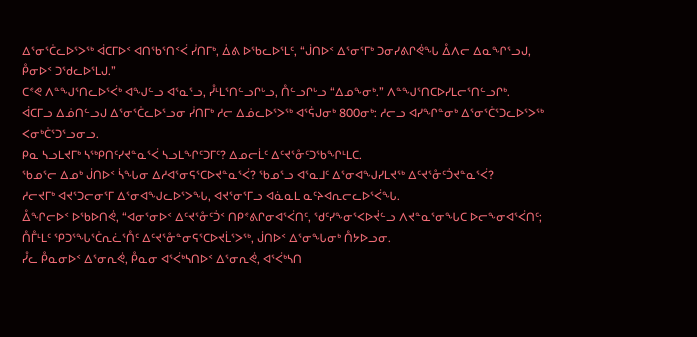ᐃᕐᓂᕐᑖᓚᐅᕐᐳᖅ ᐋᑕᒥᐅᑉ ᐊᑎᖃᕐᑎᑉᐹ ᓰᑎᒥᒃ, ᐄᕕ ᐅᖃᓚᐅᕐᒪᑦ, “ᒎᑎᐅᑉ ᐃᕐᓂᕐᒥᒃ ᑐᓂᓯᕕᒋᕚᖓ ᐂᐱᓕ ᐃᓇᖏᕐᓗᒍ, ᑬᓂᐅᑉ ᑐᖁᓚᐅᕐᒪᒍ.”
ᑕᕝᕙ ᐱᓐᖑᕐᑎᓚᐅᕐᐹᒃ ᐊᖑᓪᓗ ᐊᕐᓇᕐᓗ, ᓮᒻᒪᕐᑎᓪᓗᒋᒡᓗ, ᑍᓪᓗᒋᒡᓗ “ᐃᓄᖕᓂᒃ.” ᐱᓐᖑᕐᑎᑕᐅᓯᒪᓕᕐᑎᓪᓗᒋᒃ.
ᐋᑕᒥᓗ ᐃᓅᑎᓪᓗᒍ ᐃᕐᓂᕐᑖᓚᐅᕐᓗᓂ ᓰᑎᒥᒃ ᓱᓕ ᐃᓅᓚᐅᕐᐳᖅ ᐊᕐᕌᒍᓂᒃ 800ᓂᒃ: ᓱᓕᓗ ᐊᓯᖏᓐᓂᒃ ᐃᕐᓂᕐᑖᕐᑐᓚᐅᕐᐳᖅ ᐸᓂᒃᑖᕐᑐᕐᓗᓂᓗ.
ᑭᓇ ᓴᓗᒪᔪᒥᒃ ᓴᖅᑭᑎᑦᓯᔪᓐᓇᕐᐹ ᓴᓗᒪᖏᑦᑐᒥᑦ? ᐃᓄᓕᒫᑦ ᐃᑦᔪᕐᓁᑦᑐᖃᖏᒻᒪᑕ.
ᖃᓄᕐᓕ ᐃᓄᒃ ᒎᑎᐅᑉ ᓵᖓᓂ ᐃᓱᐊᕐᓂᕋᕐᑕᐅᔪᓐᓇᕐᐹ? ᖃᓄᕐᓗ ᐊᕐᓇᒧᑦ ᐃᕐᓂᐊᖑᓯᒪᔪᖅ ᐃᑦᔪᕐᓁᑦᑑᔪᓐᓇᕐᐹ?
ᓱᓕᔪᒥᒃ ᐊᔪᕐᑐᓕᓂᕐᒥ ᐃᕐᓂᐊᖑᓚᐅᕐᐳᖓ, ᐊᔪᕐᓂᕐᒥᓗ ᐊᓈᓇᒪ ᓇᑦᔨᐊᕆᓕᓚᐅᕐᐹᖓ.
ᐂᖏᓕᐅᑉ ᐅᖃᐅᑎᕚ, “ᐊᓂᕐᓂᐅᑉ ᐃᑦᔪᕐᓁᑦᑑᑉ ᑎᑭᕝᕕᒋᓂᐊᕐᐹᑎᑦ, ᖁᑦᓯᖕᓂᕐᐸᐅᔫᓪᓗ ᐱᔪᓐᓇᕐᓂᖓᑕ ᐅᓕᖕᓂᐊᕐᐹᑎᑦ; ᑍᒤᒻᒪᑦ ᕿᑐᕐᖓᕐᑖᕆᓛᕐᑍᑦ ᐃᑦᔪᕐᓁᓐᓂᕋᕐᑕᐅᔪᒫᕐᐳᖅ, ᒎᑎᐅᑉ ᐃᕐᓂᖓᓂᒃ ᑍᔭᐅᓗᓂ.
ᓮᓚ ᑬᓇᓂᐅᑉ ᐃᕐᓂᕆᕚ, ᑬᓇᓂ ᐊᕐᐹᒃᓴᑎᐅᑉ ᐃᕐᓂᕆᕚ, ᐊᕐᐹᒃᓴᑎ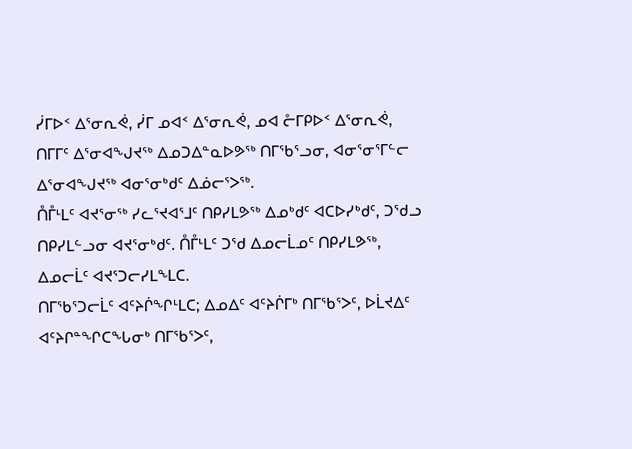ᓰᒥᐅᑉ ᐃᕐᓂᕆᕚ, ᓰᒥ ᓄᐊᑉ ᐃᕐᓂᕆᕚ, ᓄᐊ ᓔᒥᑭᐅᑉ ᐃᕐᓂᕆᕚ,
ᑎᒥᒥᑦ ᐃᕐᓂᐊᖑᔪᖅ ᐃᓄᑐᐃᓐᓇᐅᕗᖅ ᑎᒥᖃᕐᓗᓂ, ᐊᓂᕐᓂᕐᒥᓪᓕ ᐃᕐᓂᐊᖑᔪᖅ ᐊᓂᕐᓂᒃᑯᑦ ᐃᓅᓕᕐᐳᖅ.
ᑍᒤᒻᒪᑦ ᐊᔪᕐᓂᖅ ᓯᓚᕐᔪᐊᕐᒧᑦ ᑎᑭᓯᒪᕗᖅ ᐃᓄᒃᑯᑦ ᐊᑕᐅᓯᒃᑯᑦ, ᑐᖁᓗ ᑎᑭᓯᒪᓪᓗᓂ ᐊᔪᕐᓂᒃᑯᑦ. ᑍᒤᒻᒪᑦ ᑐᖁ ᐃᓄᓕᒫᓄᑦ ᑎᑭᓯᒪᕗᖅ, ᐃᓄᓕᒫᑦ ᐊᔪᕐᑐᓕᓯᒪᖕᒪᑕ.
ᑎᒥᖃᕐᑐᓕᒫᑦ ᐊᑦᔨᒌᖏᒻᒪᑕ; ᐃᓄᐃᑦ ᐊᑦᔨᒌᒥᒃ ᑎᒥᖃᕐᐳᑦ, ᐅᒫᔪᐃᑦ ᐊᑦᔨᒋᓐᖏᑕᖓᓂᒃ ᑎᒥᖃᕐᐳᑦ,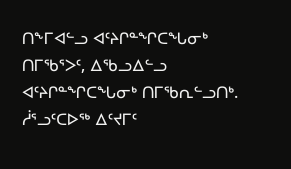ᑎᖕᒥᐊᓪᓗ ᐊᑦᔨᒋᓐᖏᑕᖓᓂᒃ ᑎᒥᖃᕐᐳᑦ, ᐃᖃᓗᐃᓪᓗ ᐊᑦᔨᒋᓐᖏᑕᖓᓂᒃ ᑎᒥᖃᕆᓪᓗᑎᒃ.
ᓲᕐᓗᑦᑕᐅᖅ ᐃᑦᔪᒥᑦ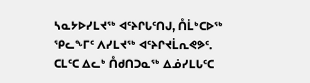ᓴᓇᔭᐅᓯᒪᔪᖅ ᐊᑦᔨᒋᒐᑦᑎᒍ, ᑍᒫᒃᑕᐅᖅ ᕿᓚᖕᒥᑦ ᐱᓯᒪᔪᖅ ᐊᑦᔨᒋᔪᒫᕆᕙᕗᑦ.
ᑕᒪᑦᑕ ᐃᓚᒃ ᑍᑯᑎᑐᓇᖅ ᐃᓅᓯᒪᒐᑦᑕ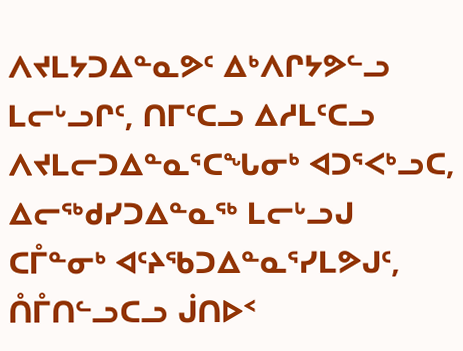ᐱᔪᒪᔭᑐᐃᓐᓇᕗᑦ ᐃᒃᐱᒋᔭᕗᓪᓗ ᒪᓕᒡᓗᒋᑦ, ᑎᒥᑦᑕᓗ ᐃᓱᒪᑦᑕᓗ ᐱᔪᒪᓕᑐᐃᓐᓇᕐᑕᖓᓂᒃ ᐊᑐᕐᐸᒃᓗᑕ, ᐃᓕᖅᑯᓯᑐᐃᓐᓇᖅ ᒪᓕᒡᓗᒍ ᑕᒤᓐᓂᒃ ᐊᑦᔨᖃᑐᐃᓐᓇᕐᓯᒪᕗᒍᑦ, ᑍᒤᑎᓪᓗᑕᓗ ᒎᑎᐅᑉ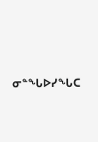ᓂᓐᖓᐅᓯᖓᑕ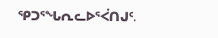ᕿᑐᕐᖓᕆᓚᐅᕐᐹᑎᒍᑦ.